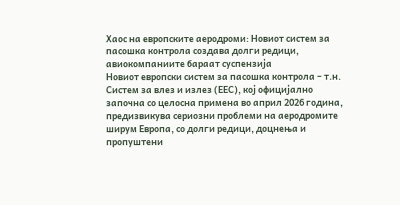Хаос на европските аеродроми: Новиот систем за пасошка контрола создава долги редици, авиокомпаниите бараат суспензија
Новиот европски систем за пасошка контрола – т.н. Систем за влез и излез (ЕЕС), кој официјално започна со целосна примена во април 2026 година, предизвикува сериозни проблеми на аеродромите ширум Европа, со долги редици, доцнења и пропуштени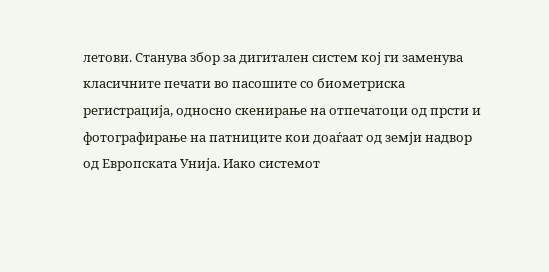летови. Станува збор за дигитален систем кој ги заменува класичните печати во пасошите со биометриска регистрација, односно скенирање на отпечатоци од прсти и фотографирање на патниците кои доаѓаат од земји надвор од Европската Унија. Иако системот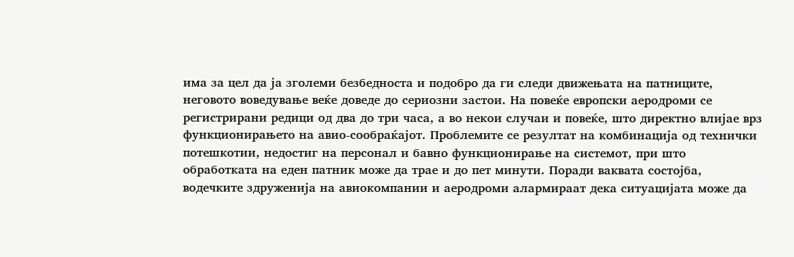има за цел да ја зголеми безбедноста и подобро да ги следи движењата на патниците, неговото воведување веќе доведе до сериозни застои. На повеќе европски аеродроми се регистрирани редици од два до три часа, а во некои случаи и повеќе, што директно влијае врз функционирањето на авио-сообраќајот. Проблемите се резултат на комбинација од технички потешкотии, недостиг на персонал и бавно функционирање на системот, при што обработката на еден патник може да трае и до пет минути. Поради ваквата состојба, водечките здруженија на авиокомпании и аеродроми алармираат дека ситуацијата може да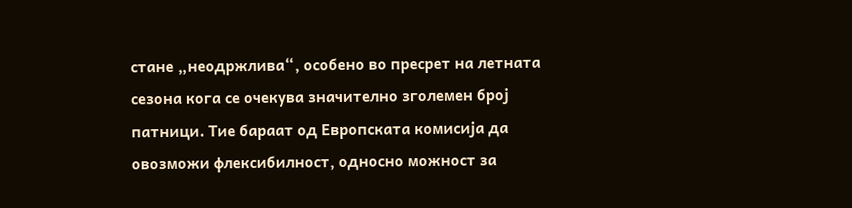стане „неодржлива“, особено во пресрет на летната сезона кога се очекува значително зголемен број патници. Тие бараат од Европската комисија да овозможи флексибилност, односно можност за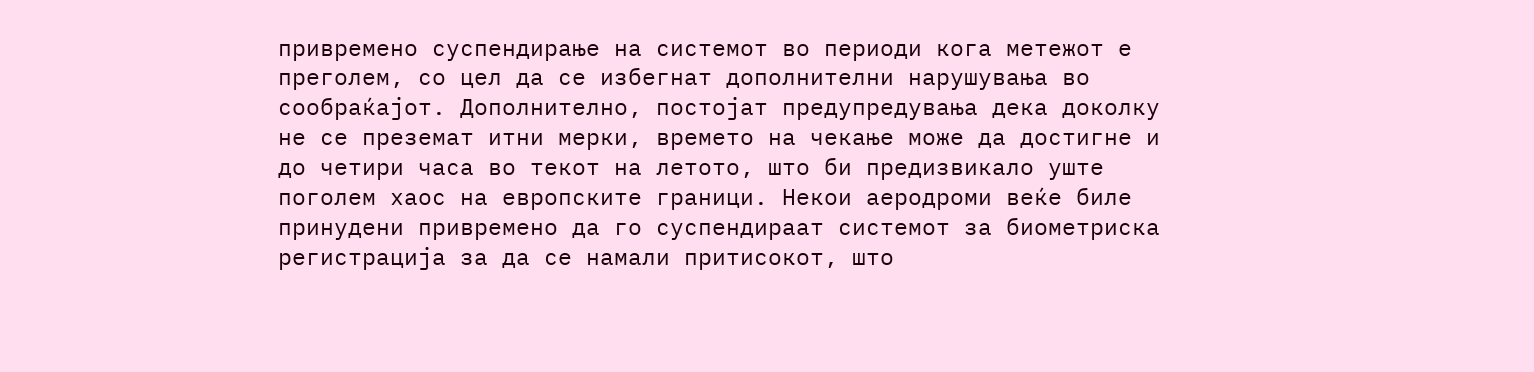привремено суспендирање на системот во периоди кога метежот е преголем, со цел да се избегнат дополнителни нарушувања во сообраќајот. Дополнително, постојат предупредувања дека доколку не се преземат итни мерки, времето на чекање може да достигне и до четири часа во текот на летото, што би предизвикало уште поголем хаос на европските граници. Некои аеродроми веќе биле принудени привремено да го суспендираат системот за биометриска регистрација за да се намали притисокот, што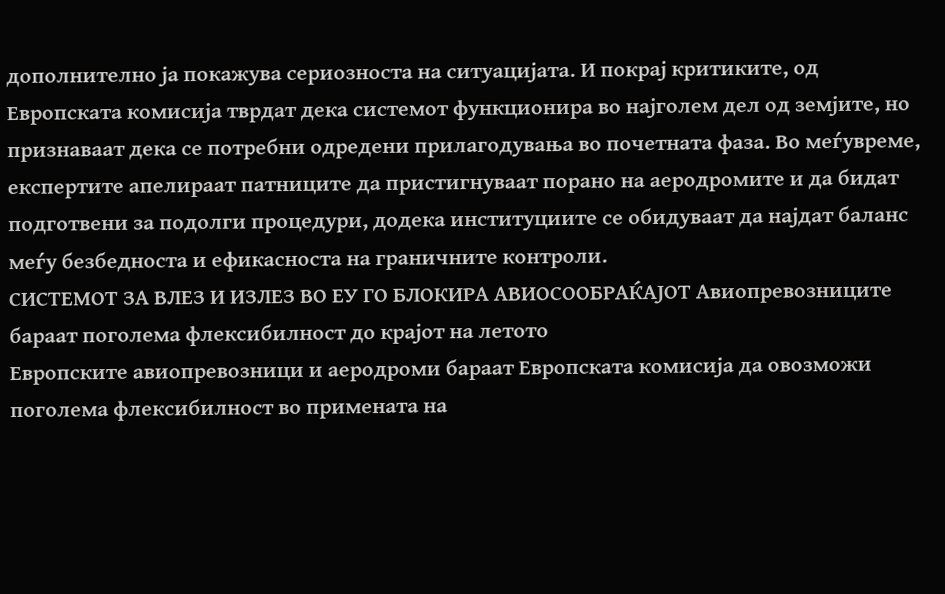дополнително ја покажува сериозноста на ситуацијата. И покрај критиките, од Европската комисија тврдат дека системот функционира во најголем дел од земјите, но признаваат дека се потребни одредени прилагодувања во почетната фаза. Во меѓувреме, експертите апелираат патниците да пристигнуваат порано на аеродромите и да бидат подготвени за подолги процедури, додека институциите се обидуваат да најдат баланс меѓу безбедноста и ефикасноста на граничните контроли.
СИСТЕМОТ ЗА ВЛЕЗ И ИЗЛЕЗ ВО ЕУ ГО БЛОКИРА АВИОСООБРАЌАЈОТ Авиопревозниците бараат поголема флексибилност до крајот на летото
Европските авиопревозници и аеродроми бараат Европската комисија да овозможи поголема флексибилност во примената на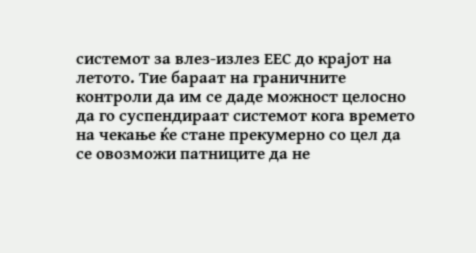системот за влез-излез ЕЕС до крајот на летото. Тие бараат на граничните контроли да им се даде можност целосно да го суспендираат системот кога времето на чекање ќе стане прекумерно со цел да се овозможи патниците да не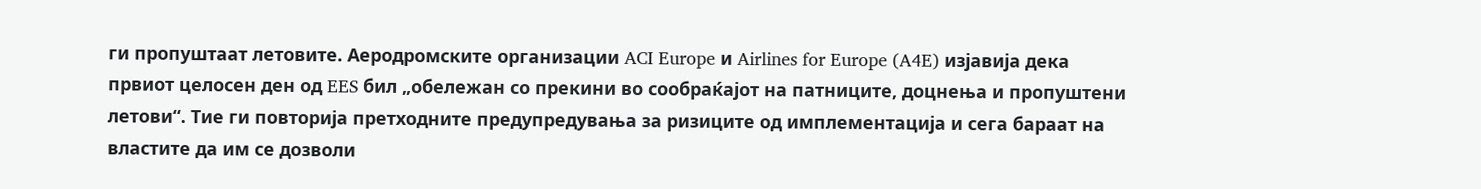ги пропуштаат летовите. Аеродромските организации ACI Europe и Airlines for Europe (A4E) изјавија дека првиот целосен ден од EES бил „обележан со прекини во сообраќајот на патниците, доцнења и пропуштени летови“. Тие ги повторија претходните предупредувања за ризиците од имплементација и сега бараат на властите да им се дозволи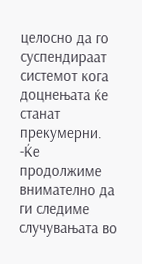целосно да го суспендираат системот кога доцнењата ќе станат прекумерни. -Ќе продолжиме внимателно да ги следиме случувањата во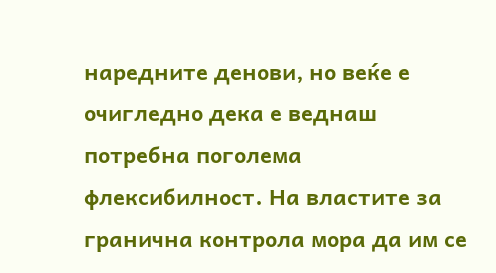наредните денови, но веќе е очигледно дека е веднаш потребна поголема флексибилност. На властите за гранична контрола мора да им се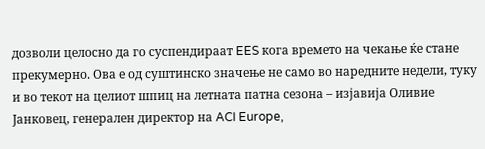дозволи целосно да го суспендираат EES кога времето на чекање ќе стане прекумерно. Ова е од суштинско значење не само во наредните недели, туку и во текот на целиот шпиц на летната патна сезона – изјавија Оливие Јанковец, генерален директор на ACI Europe,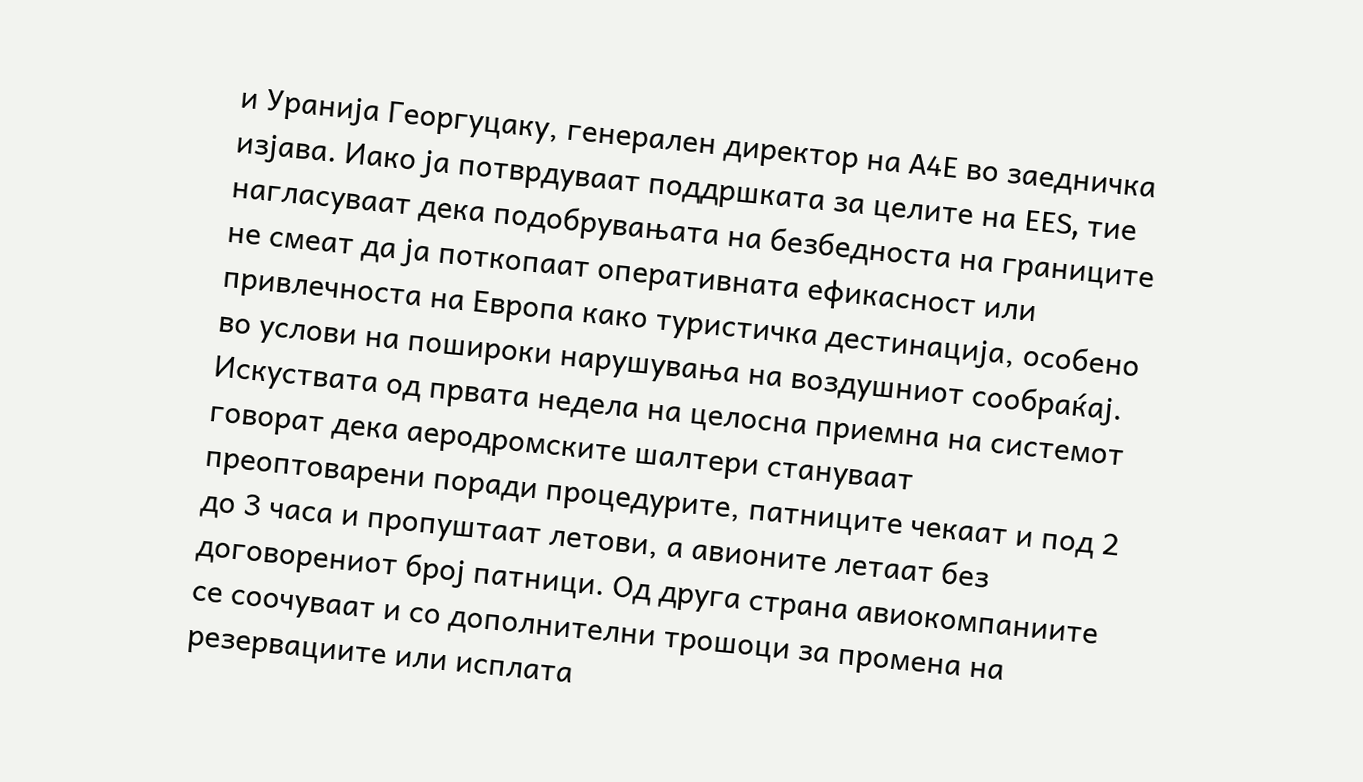и Уранија Георгуцаку, генерален директор на A4E во заедничка изјава. Иако ја потврдуваат поддршката за целите на EES, тие нагласуваат дека подобрувањата на безбедноста на границите не смеат да ја поткопаат оперативната ефикасност или привлечноста на Европа како туристичка дестинација, особено во услови на пошироки нарушувања на воздушниот сообраќај. Искуствата од првата недела на целосна приемна на системот говорат дека аеродромските шалтери стануваат преоптоварени поради процедурите, патниците чекаат и под 2 до 3 часа и пропуштаат летови, а авионите летаат без договорениот број патници. Од друга страна авиокомпаниите се соочуваат и со дополнителни трошоци за промена на резервациите или исплата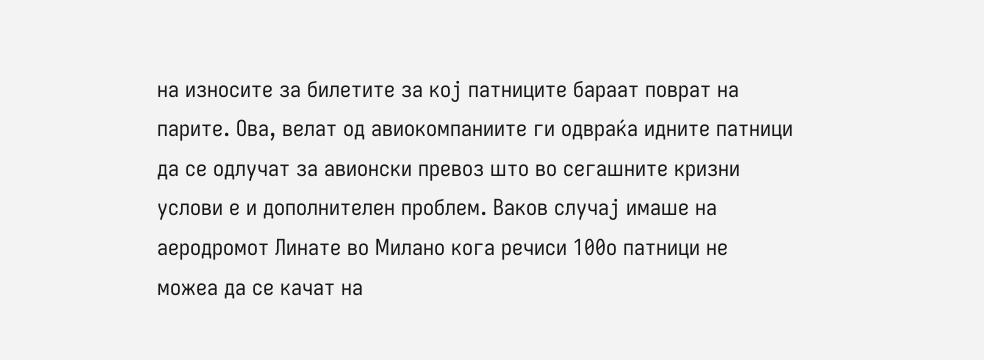на износите за билетите за кој патниците бараат поврат на парите. Ова, велат од авиокомпаниите ги одвраќа идните патници да се одлучат за авионски превоз што во сегашните кризни услови е и дополнителен проблем. Ваков случај имаше на аеродромот Линате во Милано кога речиси 100о патници не можеа да се качат на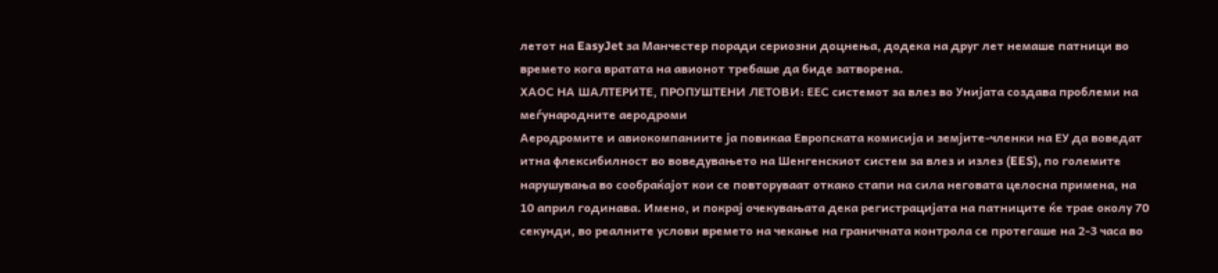летот на EasyJet за Манчестер поради сериозни доцнења, додека на друг лет немаше патници во времето кога вратата на авионот требаше да биде затворена.
ХАОС НА ШАЛТЕРИТЕ, ПРОПУШТЕНИ ЛЕТОВИ: ЕЕС системот за влез во Унијата создава проблеми на меѓународните аеродроми
Аеродромите и авиокомпаниите ја повикаа Европската комисија и земјите-членки на ЕУ да воведат итна флексибилност во воведувањето на Шенгенскиот систем за влез и излез (EES), по големите нарушувања во сообраќајот кои се повторуваат откако стапи на сила неговата целосна примена, на 10 април годинава. Имено, и покрај очекувањата дека регистрацијата на патниците ќе трае околу 70 секунди, во реалните услови времето на чекање на граничната контрола се протегаше на 2-3 часа во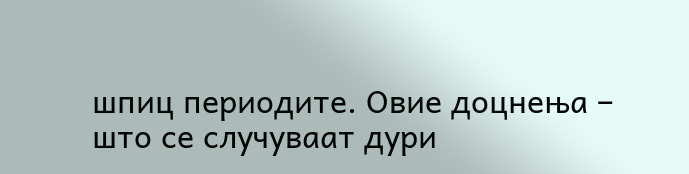шпиц периодите. Овие доцнења – што се случуваат дури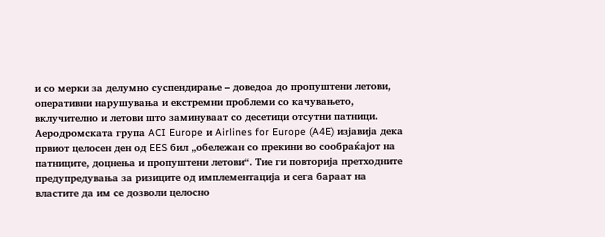и со мерки за делумно суспендирање – доведоа до пропуштени летови, оперативни нарушувања и екстремни проблеми со качувањето, вклучително и летови што заминуваат со десетици отсутни патници. Аеродромската група ACI Europe и Airlines for Europe (A4E) изјавија дека првиот целосен ден од EES бил „обележан со прекини во сообраќајот на патниците, доцнења и пропуштени летови“. Тие ги повторија претходните предупредувања за ризиците од имплементација и сега бараат на властите да им се дозволи целосно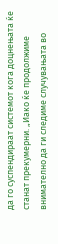да го суспендираат системот кога доцнењата ќе станат прекумерни. „Иако ќе продолжиме внимателно да ги следиме случувањата во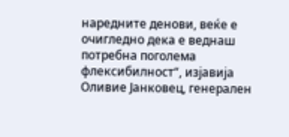наредните денови, веќе е очигледно дека е веднаш потребна поголема флексибилност“, изјавија Оливие Јанковец, генерален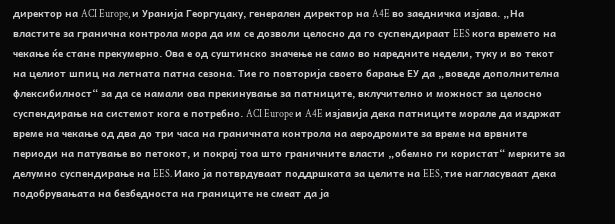директор на ACI Europe, и Уранија Георгуцаку, генерален директор на A4E во заедничка изјава. „На властите за гранична контрола мора да им се дозволи целосно да го суспендираат EES кога времето на чекање ќе стане прекумерно. Ова е од суштинско значење не само во наредните недели, туку и во текот на целиот шпиц на летната патна сезона. Тие го повторија своето барање ЕУ да „воведе дополнителна флексибилност“ за да се намали ова прекинување за патниците, вклучително и можност за целосно суспендирање на системот кога е потребно. ACI Europe и A4E изјавија дека патниците морале да издржат време на чекање од два до три часа на граничната контрола на аеродромите за време на врвните периоди на патување во петокот, и покрај тоа што граничните власти „обемно ги користат“ мерките за делумно суспендирање на EES. Иако ја потврдуваат поддршката за целите на EES, тие нагласуваат дека подобрувањата на безбедноста на границите не смеат да ја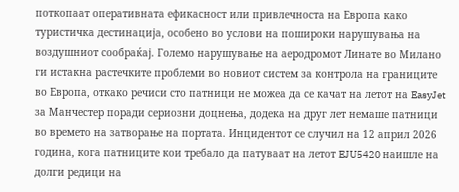поткопаат оперативната ефикасност или привлечноста на Европа како туристичка дестинација, особено во услови на пошироки нарушувања на воздушниот сообраќај. Големо нарушување на аеродромот Линате во Милано ги истакна растечките проблеми во новиот систем за контрола на границите во Европа, откако речиси сто патници не можеа да се качат на летот на EasyJet за Манчестер поради сериозни доцнења, додека на друг лет немаше патници во времето на затворање на портата. Инцидентот се случил на 12 април 2026 година, кога патниците кои требало да патуваат на летот EJU5420 наишле на долги редици на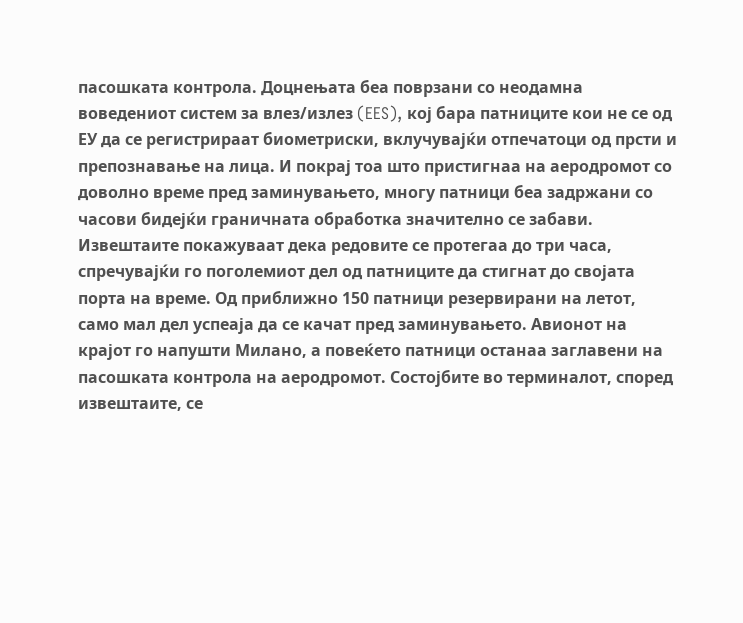пасошката контрола. Доцнењата беа поврзани со неодамна воведениот систем за влез/излез (EES), кој бара патниците кои не се од ЕУ да се регистрираат биометриски, вклучувајќи отпечатоци од прсти и препознавање на лица. И покрај тоа што пристигнаа на аеродромот со доволно време пред заминувањето, многу патници беа задржани со часови бидејќи граничната обработка значително се забави. Извештаите покажуваат дека редовите се протегаа до три часа, спречувајќи го поголемиот дел од патниците да стигнат до својата порта на време. Од приближно 150 патници резервирани на летот, само мал дел успеаја да се качат пред заминувањето. Авионот на крајот го напушти Милано, а повеќето патници останаа заглавени на пасошката контрола на аеродромот. Состојбите во терминалот, според извештаите, се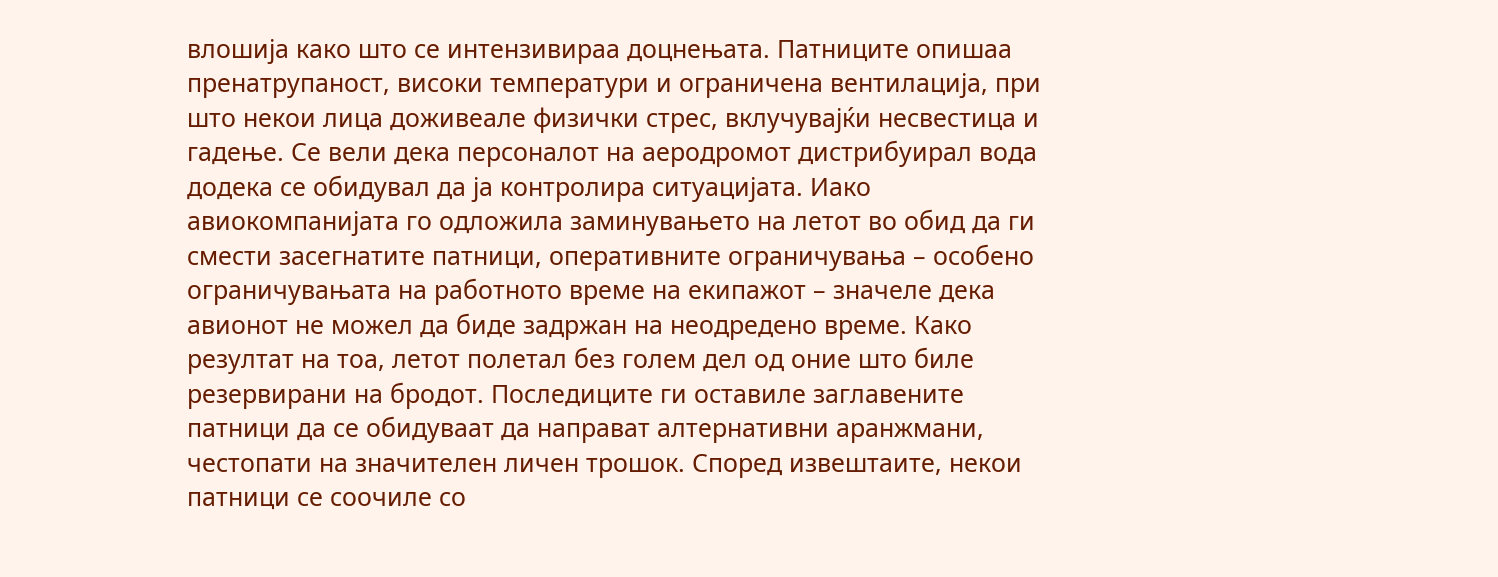влошија како што се интензивираа доцнењата. Патниците опишаа пренатрупаност, високи температури и ограничена вентилација, при што некои лица доживеале физички стрес, вклучувајќи несвестица и гадење. Се вели дека персоналот на аеродромот дистрибуирал вода додека се обидувал да ја контролира ситуацијата. Иако авиокомпанијата го одложила заминувањето на летот во обид да ги смести засегнатите патници, оперативните ограничувања – особено ограничувањата на работното време на екипажот – значеле дека авионот не можел да биде задржан на неодредено време. Како резултат на тоа, летот полетал без голем дел од оние што биле резервирани на бродот. Последиците ги оставиле заглавените патници да се обидуваат да направат алтернативни аранжмани, честопати на значителен личен трошок. Според извештаите, некои патници се соочиле со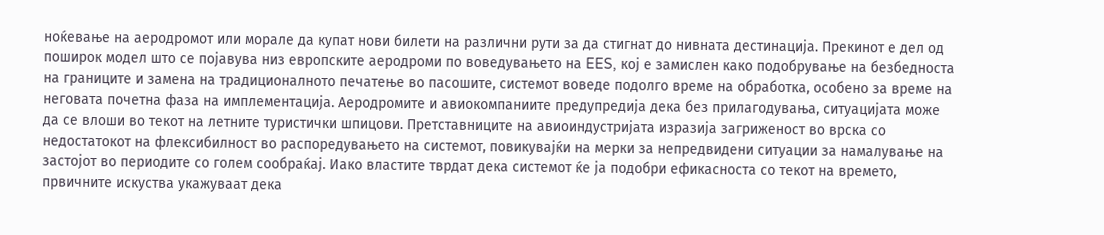ноќевање на аеродромот или морале да купат нови билети на различни рути за да стигнат до нивната дестинација. Прекинот е дел од поширок модел што се појавува низ европските аеродроми по воведувањето на EES, кој е замислен како подобрување на безбедноста на границите и замена на традиционалното печатење во пасошите, системот воведе подолго време на обработка, особено за време на неговата почетна фаза на имплементација. Аеродромите и авиокомпаниите предупредија дека без прилагодувања, ситуацијата може да се влоши во текот на летните туристички шпицови. Претставниците на авиоиндустријата изразија загриженост во врска со недостатокот на флексибилност во распоредувањето на системот, повикувајќи на мерки за непредвидени ситуации за намалување на застојот во периодите со голем сообраќај. Иако властите тврдат дека системот ќе ја подобри ефикасноста со текот на времето, првичните искуства укажуваат дека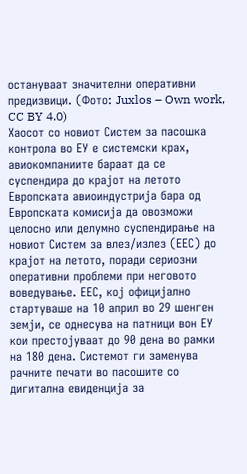остануваат значителни оперативни предизвици. (Фото: Juxlos – Own work, CC BY 4.0)
Хаосот со новиот Систем за пасошка контрола во ЕУ е системски крах, авиокомпаниите бараат да се суспендира до крајот на летото
Европската авиоиндустрија бара од Европската комисија да овозможи целосно или делумно суспендирање на новиот Систем за влез/излез (ЕЕС) до крајот на летото, поради сериозни оперативни проблеми при неговото воведување. ЕЕС, кој официјално стартуваше на 10 април во 29 шенген земји, се однесува на патници вон ЕУ кои престојуваат до 90 дена во рамки на 180 дена. Системот ги заменува рачните печати во пасошите со дигитална евиденција за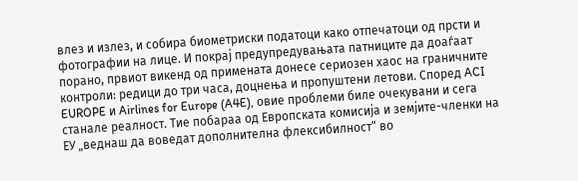влез и излез, и собира биометриски податоци како отпечатоци од прсти и фотографии на лице. И покрај предупредувањата патниците да доаѓаат порано, првиот викенд од примената донесе сериозен хаос на граничните контроли: редици до три часа, доцнења и пропуштени летови. Според ACI EUROPE и Airlines for Europe (A4E), овие проблеми биле очекувани и сега станале реалност. Тие побараа од Европската комисија и земјите-членки на ЕУ „веднаш да воведат дополнителна флексибилност“ во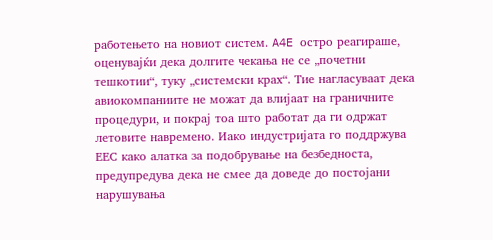работењето на новиот систем. A4E остро реагираше, оценувајќи дека долгите чекања не се „почетни тешкотии“, туку „системски крах“. Тие нагласуваат дека авиокомпаниите не можат да влијаат на граничните процедури, и покрај тоа што работат да ги одржат летовите навремено. Иако индустријата го поддржува ЕЕС како алатка за подобрување на безбедноста, предупредува дека не смее да доведе до постојани нарушувања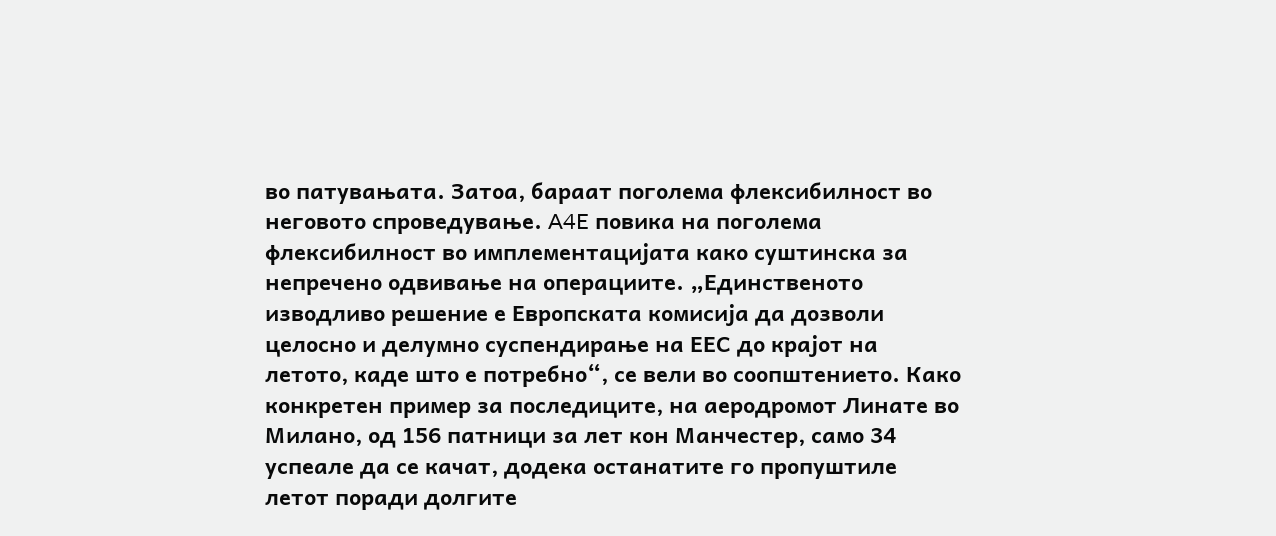во патувањата. Затоа, бараат поголема флексибилност во неговото спроведување. A4E повика на поголема флексибилност во имплементацијата како суштинска за непречено одвивање на операциите. „Единственото изводливо решение е Европската комисија да дозволи целосно и делумно суспендирање на EEС до крајот на летото, каде што е потребно“, се вели во соопштението. Како конкретен пример за последиците, на аеродромот Линате во Милано, од 156 патници за лет кон Манчестер, само 34 успеале да се качат, додека останатите го пропуштиле летот поради долгите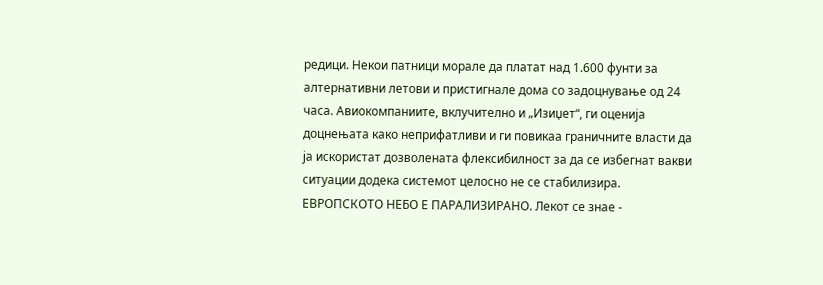редици. Некои патници морале да платат над 1.600 фунти за алтернативни летови и пристигнале дома со задоцнување од 24 часа. Авиокомпаниите, вклучително и „Изиџет“, ги оценија доцнењата како неприфатливи и ги повикаа граничните власти да ја искористат дозволената флексибилност за да се избегнат вакви ситуации додека системот целосно не се стабилизира.
ЕВРОПСКОТО НЕБО Е ПАРАЛИЗИРАНО. Лекот се знае -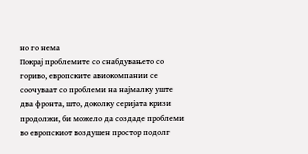но го нема
Покрај проблемите со снабдувањето со гориво, европските авиокомпании се соочуваат со проблеми на најмалку уште два фронта, што, доколку серијата кризи продолжи, би можело да создаде проблеми во европскиот воздушен простор подолг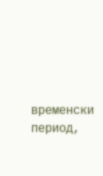временски период,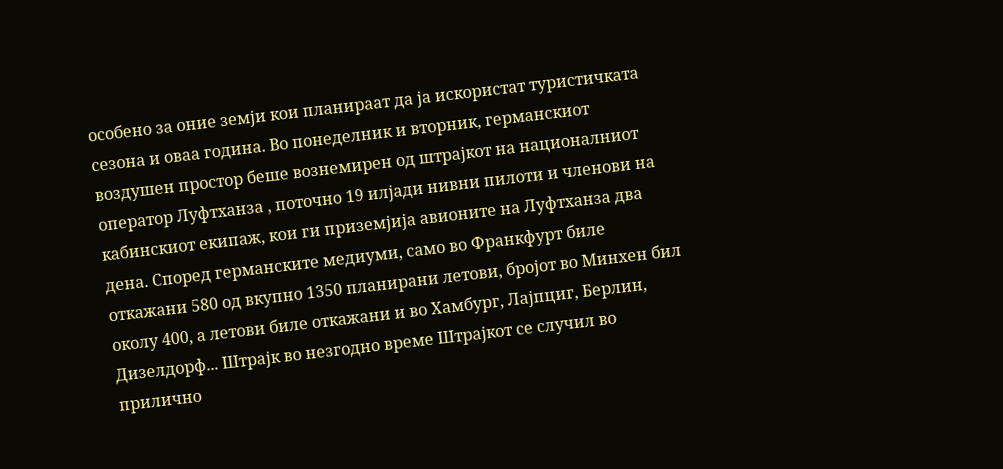особено за оние земји кои планираат да ја искористат туристичката сезона и оваа година. Во понеделник и вторник, германскиот воздушен простор беше вознемирен од штрајкот на националниот оператор Луфтханза , поточно 19 илјади нивни пилоти и членови на кабинскиот екипаж, кои ги приземјија авионите на Луфтханза два дена. Според германските медиуми, само во Франкфурт биле откажани 580 од вкупно 1350 планирани летови, бројот во Минхен бил околу 400, а летови биле откажани и во Хамбург, Лајпциг, Берлин, Дизелдорф... Штрајк во незгодно време Штрајкот се случил во прилично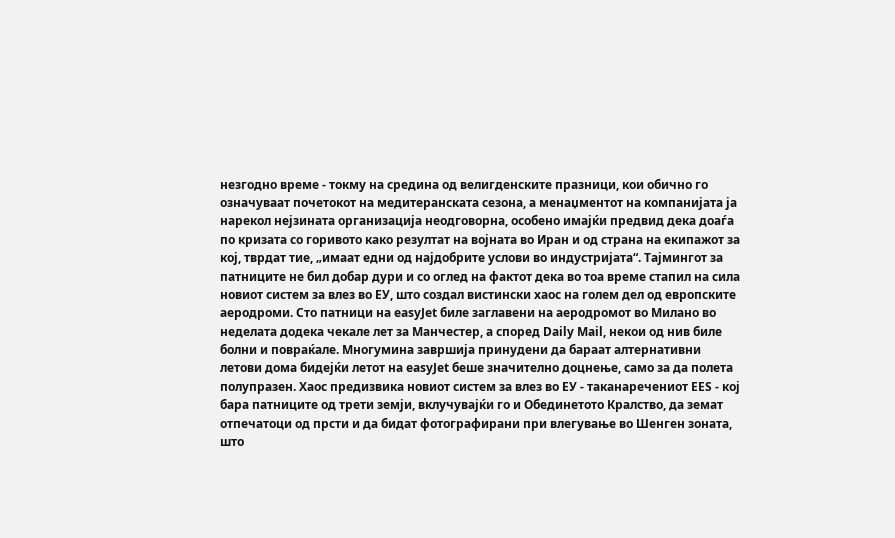незгодно време - токму на средина од велигденските празници, кои обично го означуваат почетокот на медитеранската сезона, а менаџментот на компанијата ја нарекол нејзината организација неодговорна, особено имајќи предвид дека доаѓа по кризата со горивото како резултат на војната во Иран и од страна на екипажот за кој, тврдат тие, „имаат едни од најдобрите услови во индустријата“. Тајмингот за патниците не бил добар дури и со оглед на фактот дека во тоа време стапил на сила новиот систем за влез во ЕУ, што создал вистински хаос на голем дел од европските аеродроми. Сто патници на easyJet биле заглавени на аеродромот во Милано во неделата додека чекале лет за Манчестер, а според Daily Mail, некои од нив биле болни и повраќале. Многумина завршија принудени да бараат алтернативни летови дома бидејќи летот на easyJet беше значително доцнење, само за да полета полупразен. Хаос предизвика новиот систем за влез во ЕУ - таканаречениот EES - кој бара патниците од трети земји, вклучувајќи го и Обединетото Кралство, да земат отпечатоци од прсти и да бидат фотографирани при влегување во Шенген зоната, што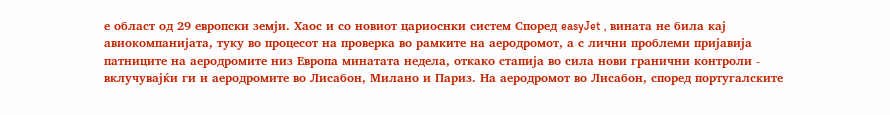е област од 29 европски земји. Хаос и со новиот цариоснки систем Според easyJet , вината не била кај авиокомпанијата, туку во процесот на проверка во рамките на аеродромот, а с лични проблеми пријавија патниците на аеродромите низ Европа минатата недела, откако стапија во сила нови гранични контроли - вклучувајќи ги и аеродромите во Лисабон, Милано и Париз. На аеродромот во Лисабон, според португалските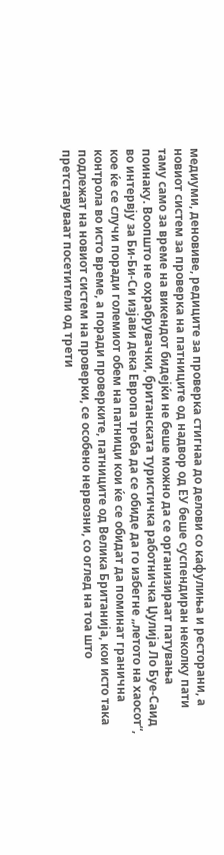медиуми, деновиве, редиците за проверка стигнаа до делови со кафулиња и ресторани, а новиот систем за проверка на патниците од надвор од ЕУ беше суспендиран неколку пати таму само за време на викендот бидејќи не беше можно да се организираат патувања поинаку. Воопшто не охрабрувачки, британската туристичка работничка Џулија Ло Буе-Саид во интервју за Би-Би-Си изјави дека Европа треба да се обиде да го избегне „летото на хаосот“, кое ќе се случи поради големиот обем на патници кои ќе се обидат да поминат гранична контрола во исто време, а поради проверките, патниците од Велика Британија, кои исто така подлежат на новиот систем на проверки, се особено нервозни, со оглед на тоа што претставуваат посетители од трети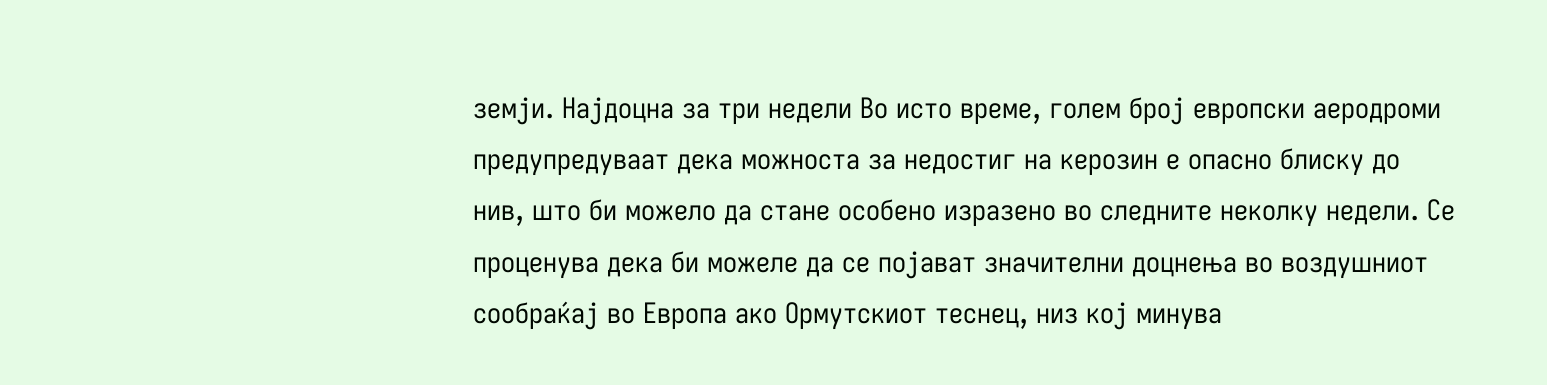земји. Најдоцна за три недели Во исто време, голем број европски аеродроми предупредуваат дека можноста за недостиг на керозин е опасно блиску до нив, што би можело да стане особено изразено во следните неколку недели. Се проценува дека би можеле да се појават значителни доцнења во воздушниот сообраќај во Европа ако Ормутскиот теснец, низ кој минува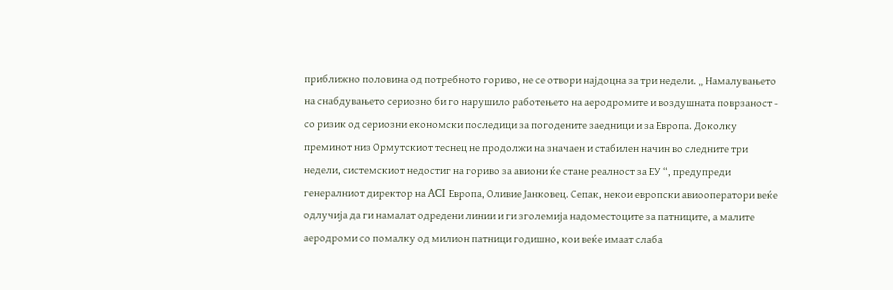приближно половина од потребното гориво, не се отвори најдоцна за три недели. „ Намалувањето на снабдувањето сериозно би го нарушило работењето на аеродромите и воздушната поврзаност - со ризик од сериозни економски последици за погодените заедници и за Европа. Доколку преминот низ Ормутскиот теснец не продолжи на значаен и стабилен начин во следните три недели, системскиот недостиг на гориво за авиони ќе стане реалност за ЕУ “, предупреди генералниот директор на ACI Европа, Оливие Јанковец. Сепак, некои европски авиооператори веќе одлучија да ги намалат одредени линии и ги зголемија надоместоците за патниците, а малите аеродроми со помалку од милион патници годишно, кои веќе имаат слаба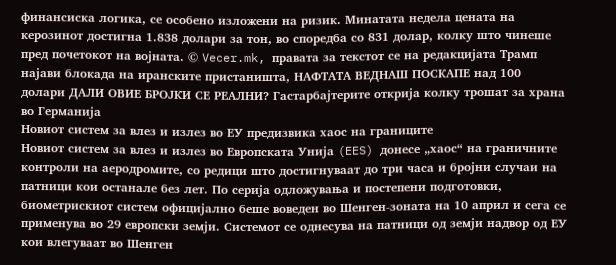финансиска логика, се особено изложени на ризик. Минатата недела цената на керозинот достигна 1.838 долари за тон, во споредба со 831 долар, колку што чинеше пред почетокот на војната. © Vecer.mk, правата за текстот се на редакцијата Трамп најави блокада на иранските пристаништа, НАФТАТА ВЕДНАШ ПОСКАПЕ над 100 долари ДАЛИ ОВИЕ БРОЈКИ СЕ РЕАЛНИ? Гастарбајтерите открија колку трошат за храна во Германија
Новиот систем за влез и излез во ЕУ предизвика хаос на границите
Новиот систем за влез и излез во Европската Унија (EES) донесе „хаос“ на граничните контроли на аеродромите, со редици што достигнуваат до три часа и бројни случаи на патници кои останале без лет. По серија одложувања и постепени подготовки, биометрискиот систем официјално беше воведен во Шенген-зоната на 10 април и сега се применува во 29 европски земји. Системот се однесува на патници од земји надвор од ЕУ кои влегуваат во Шенген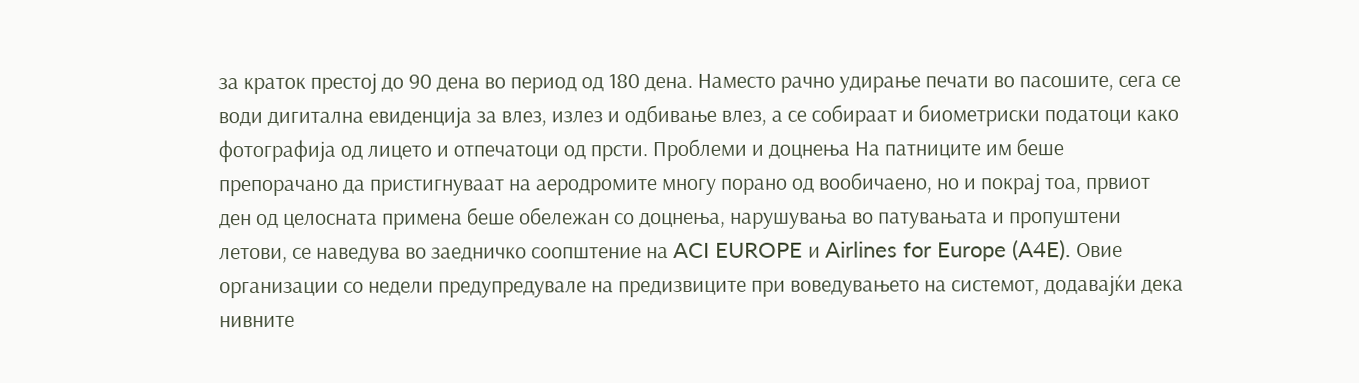за краток престој до 90 дена во период од 180 дена. Наместо рачно удирање печати во пасошите, сега се води дигитална евиденција за влез, излез и одбивање влез, а се собираат и биометриски податоци како фотографија од лицето и отпечатоци од прсти. Проблеми и доцнења На патниците им беше препорачано да пристигнуваат на аеродромите многу порано од вообичаено, но и покрај тоа, првиот ден од целосната примена беше обележан со доцнења, нарушувања во патувањата и пропуштени летови, се наведува во заедничко соопштение на ACI EUROPE и Airlines for Europe (A4E). Овие организации со недели предупредувале на предизвиците при воведувањето на системот, додавајќи дека нивните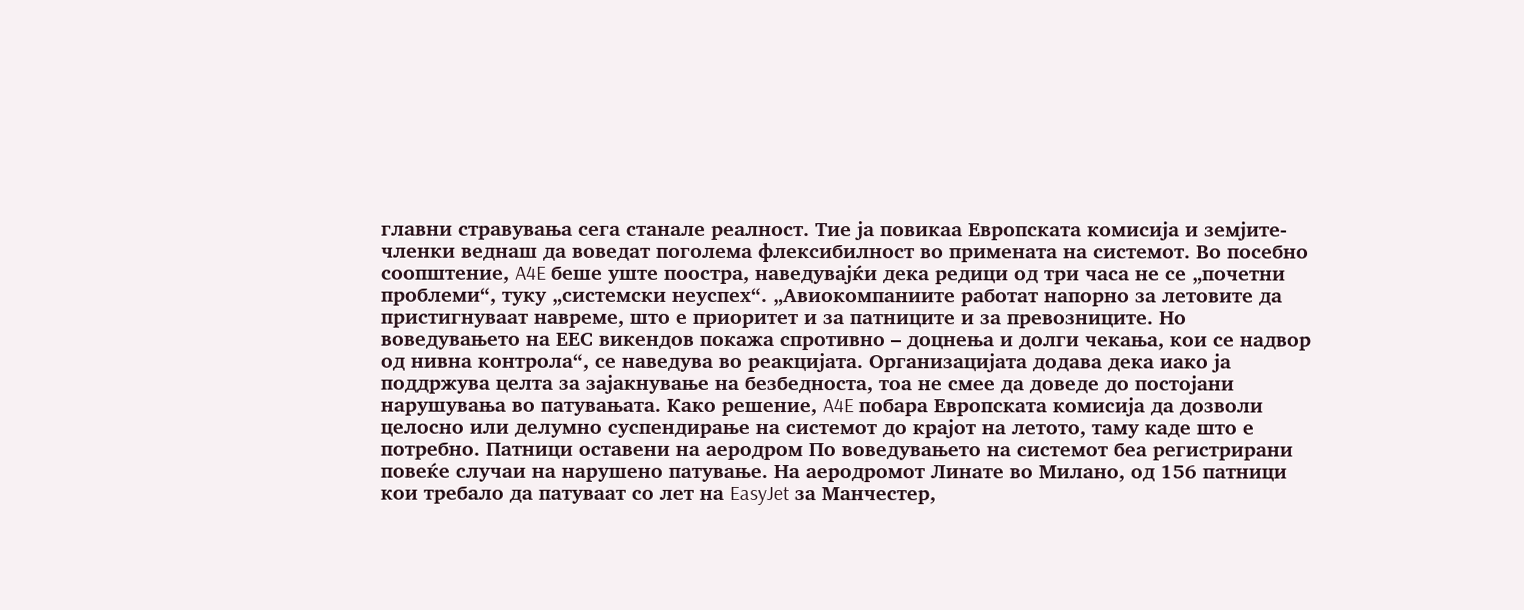главни стравувања сега станале реалност. Тие ја повикаа Европската комисија и земјите-членки веднаш да воведат поголема флексибилност во примената на системот. Во посебно соопштение, A4E беше уште поостра, наведувајќи дека редици од три часа не се „почетни проблеми“, туку „системски неуспех“. „Авиокомпаниите работат напорно за летовите да пристигнуваат навреме, што е приоритет и за патниците и за превозниците. Но воведувањето на ЕЕС викендов покажа спротивно – доцнења и долги чекања, кои се надвор од нивна контрола“, се наведува во реакцијата. Организацијата додава дека иако ја поддржува целта за зајакнување на безбедноста, тоа не смее да доведе до постојани нарушувања во патувањата. Како решение, A4E побара Европската комисија да дозволи целосно или делумно суспендирање на системот до крајот на летото, таму каде што е потребно. Патници оставени на аеродром По воведувањето на системот беа регистрирани повеќе случаи на нарушено патување. На аеродромот Линате во Милано, од 156 патници кои требало да патуваат со лет на EasyJet за Манчестер,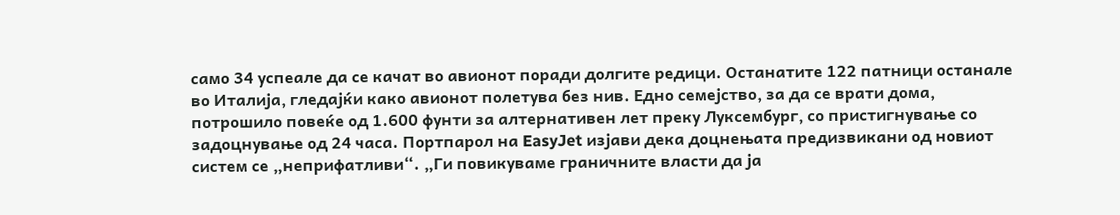само 34 успеале да се качат во авионот поради долгите редици. Останатите 122 патници останале во Италија, гледајќи како авионот полетува без нив. Едно семејство, за да се врати дома, потрошило повеќе од 1.600 фунти за алтернативен лет преку Луксембург, со пристигнување со задоцнување од 24 часа. Портпарол на EasyJet изјави дека доцнењата предизвикани од новиот систем се „неприфатливи“. „Ги повикуваме граничните власти да ја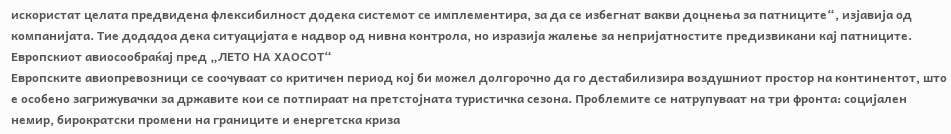искористат целата предвидена флексибилност додека системот се имплементира, за да се избегнат вакви доцнења за патниците“, изјавија од компанијата. Тие додадоа дека ситуацијата е надвор од нивна контрола, но изразија жалење за непријатностите предизвикани кај патниците.
Европскиот авиосообраќај пред „ЛЕТО НА ХАОСОТ“
Европските авиопревозници се соочуваат со критичен период кој би можел долгорочно да го дестабилизира воздушниот простор на континентот, што е особено загрижувачки за државите кои се потпираат на претстојната туристичка сезона. Проблемите се натрупуваат на три фронта: социјален немир, бирократски промени на границите и енергетска криза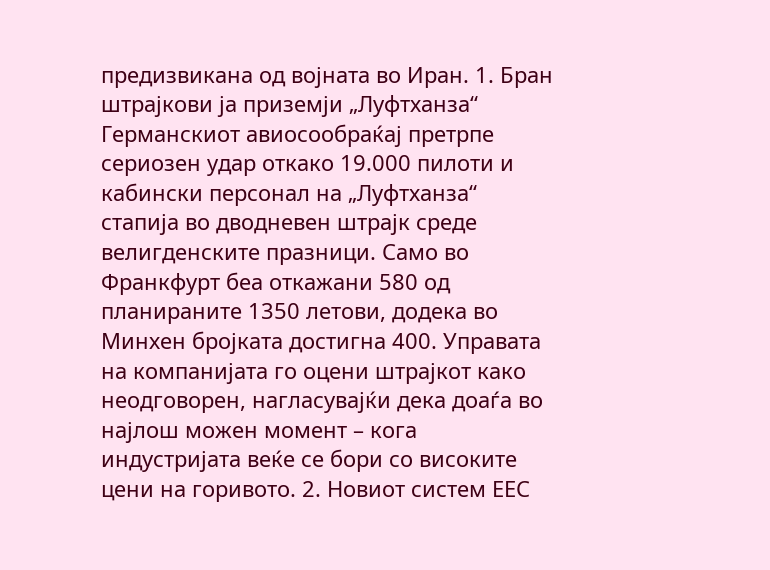предизвикана од војната во Иран. 1. Бран штрајкови ја приземји „Луфтханза“ Германскиот авиосообраќај претрпе сериозен удар откако 19.000 пилоти и кабински персонал на „Луфтханза“ стапија во дводневен штрајк среде велигденските празници. Само во Франкфурт беа откажани 580 од планираните 1350 летови, додека во Минхен бројката достигна 400. Управата на компанијата го оцени штрајкот како неодговорен, нагласувајќи дека доаѓа во најлош можен момент – кога индустријата веќе се бори со високите цени на горивото. 2. Новиот систем ЕЕС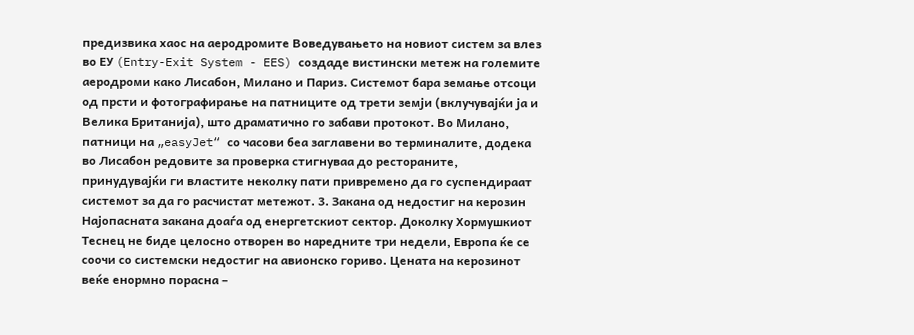предизвика хаос на аеродромите Воведувањето на новиот систем за влез во ЕУ (Entry-Exit System - EES) создаде вистински метеж на големите аеродроми како Лисабон, Милано и Париз. Системот бара земање отсоци од прсти и фотографирање на патниците од трети земји (вклучувајќи ја и Велика Британија), што драматично го забави протокот. Во Милано, патници на „easyJet“ со часови беа заглавени во терминалите, додека во Лисабон редовите за проверка стигнуваа до рестораните, принудувајќи ги властите неколку пати привремено да го суспендираат системот за да го расчистат метежот. 3. Закана од недостиг на керозин Најопасната закана доаѓа од енергетскиот сектор. Доколку Хормушкиот Теснец не биде целосно отворен во наредните три недели, Европа ќе се соочи со системски недостиг на авионско гориво. Цената на керозинот веќе енормно порасна –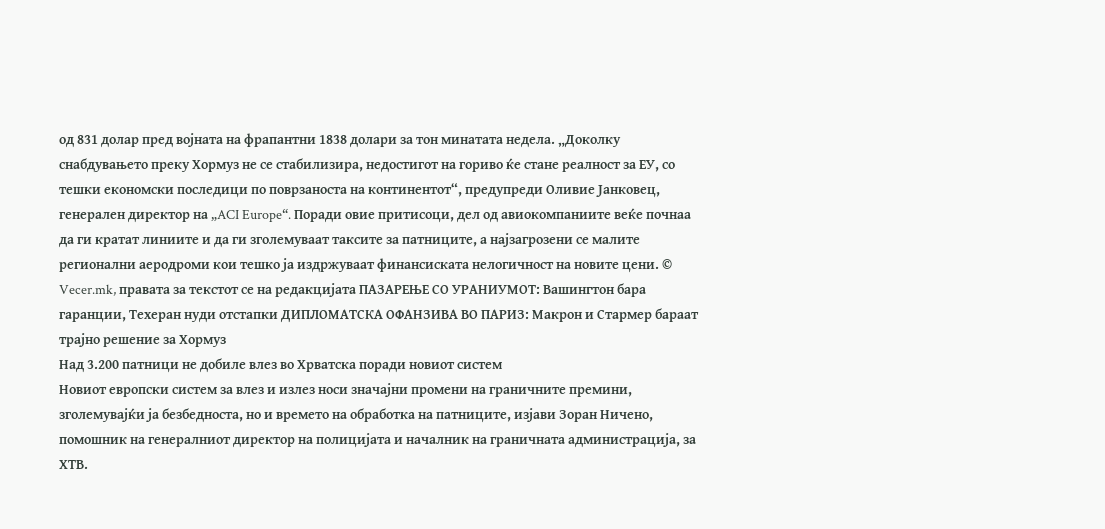од 831 долар пред војната на фрапантни 1838 долари за тон минатата недела. „Доколку снабдувањето преку Хормуз не се стабилизира, недостигот на гориво ќе стане реалност за ЕУ, со тешки економски последици по поврзаноста на континентот“, предупреди Оливие Јанковец, генерален директор на „ACI Europe“. Поради овие притисоци, дел од авиокомпаниите веќе почнаа да ги кратат линиите и да ги зголемуваат таксите за патниците, а најзагрозени се малите регионални аеродроми кои тешко ја издржуваат финансиската нелогичност на новите цени. © Vecer.mk, правата за текстот се на редакцијата ПАЗАРЕЊЕ СО УРАНИУМОТ: Вашингтон бара гаранции, Техеран нуди отстапки ДИПЛОМАТСКА ОФАНЗИВА ВО ПАРИЗ: Макрон и Стармер бараат трајно решение за Хормуз
Над 3.200 патници не добиле влез во Хрватска поради новиот систем
Новиот европски систем за влез и излез носи значајни промени на граничните премини, зголемувајќи ја безбедноста, но и времето на обработка на патниците, изјави Зоран Ничено, помошник на генералниот директор на полицијата и началник на граничната администрација, за ХТВ.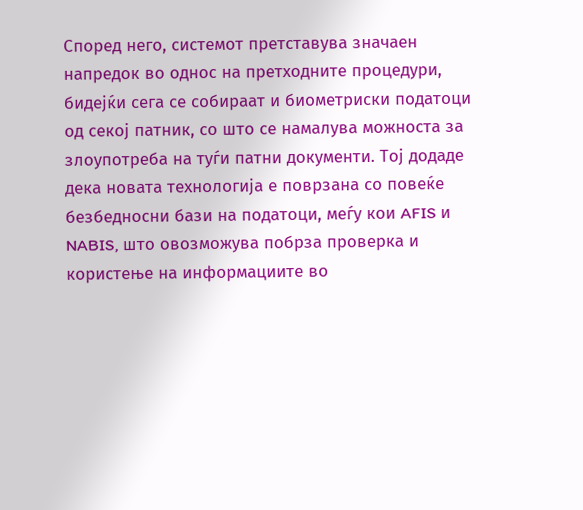Според него, системот претставува значаен напредок во однос на претходните процедури, бидејќи сега се собираат и биометриски податоци од секој патник, со што се намалува можноста за злоупотреба на туѓи патни документи. Тој додаде дека новата технологија е поврзана со повеќе безбедносни бази на податоци, меѓу кои AFIS и NABIS, што овозможува побрза проверка и користење на информациите во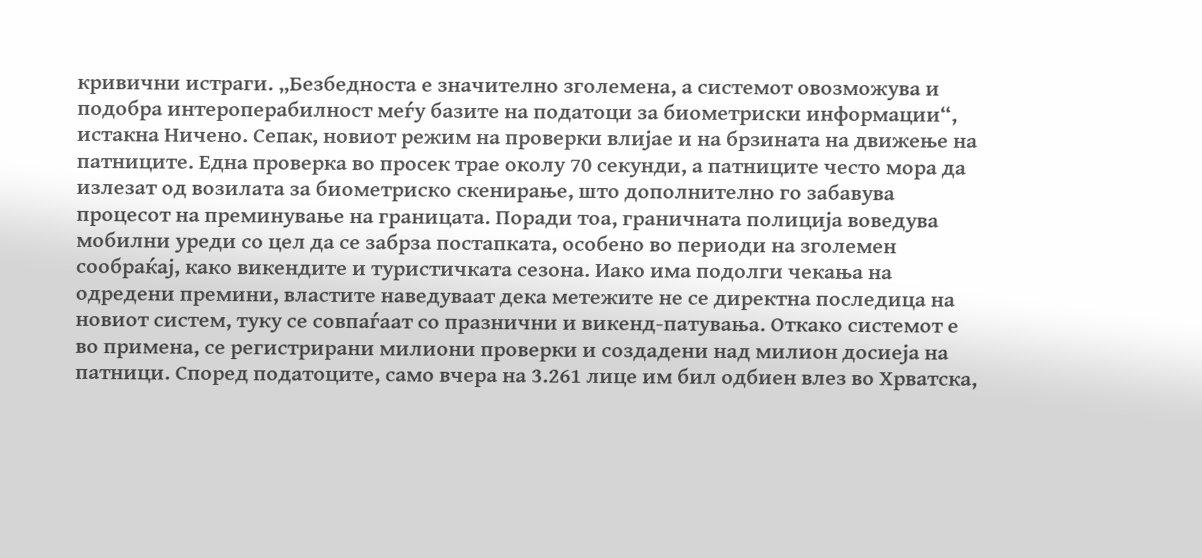кривични истраги. „Безбедноста е значително зголемена, а системот овозможува и подобра интероперабилност меѓу базите на податоци за биометриски информации“, истакна Ничено. Сепак, новиот режим на проверки влијае и на брзината на движење на патниците. Една проверка во просек трае околу 70 секунди, а патниците често мора да излезат од возилата за биометриско скенирање, што дополнително го забавува процесот на преминување на границата. Поради тоа, граничната полиција воведува мобилни уреди со цел да се забрза постапката, особено во периоди на зголемен сообраќај, како викендите и туристичката сезона. Иако има подолги чекања на одредени премини, властите наведуваат дека метежите не се директна последица на новиот систем, туку се совпаѓаат со празнични и викенд-патувања. Откако системот е во примена, се регистрирани милиони проверки и создадени над милион досиеја на патници. Според податоците, само вчера на 3.261 лице им бил одбиен влез во Хрватска,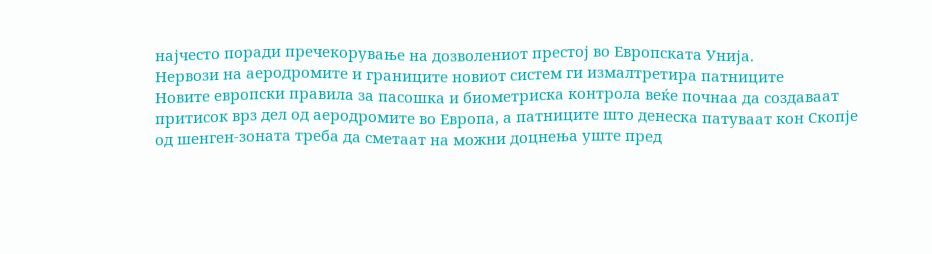најчесто поради пречекорување на дозволениот престој во Европската Унија.
Нервози на аеродромите и границите новиот систем ги измалтретира патниците
Новите европски правила за пасошка и биометриска контрола веќе почнаа да создаваат притисок врз дел од аеродромите во Европа, а патниците што денеска патуваат кон Скопје од шенген-зоната треба да сметаат на можни доцнења уште пред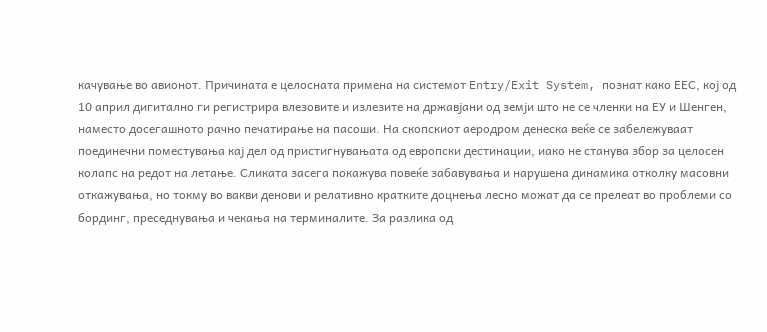качување во авионот. Причината е целосната примена на системот Entry/Exit System, познат како ЕЕС, кој од 10 април дигитално ги регистрира влезовите и излезите на државјани од земји што не се членки на ЕУ и Шенген, наместо досегашното рачно печатирање на пасоши. На скопскиот аеродром денеска веќе се забележуваат поединечни поместувања кај дел од пристигнувањата од европски дестинации, иако не станува збор за целосен колапс на редот на летање. Сликата засега покажува повеќе забавувања и нарушена динамика отколку масовни откажувања, но токму во вакви денови и релативно кратките доцнења лесно можат да се прелеат во проблеми со бординг, преседнувања и чекања на терминалите. За разлика од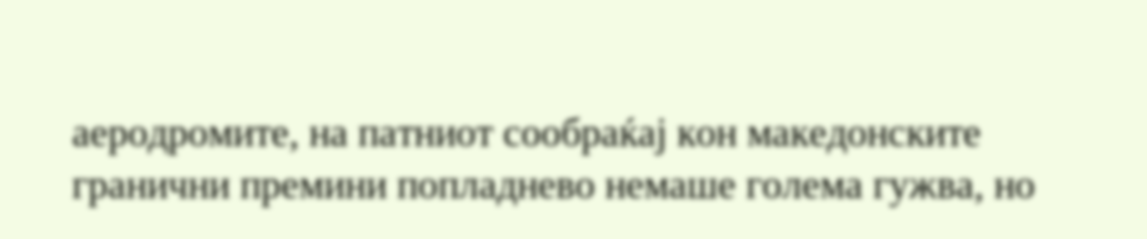аеродромите, на патниот сообраќај кон македонските гранични премини попладнево немаше голема гужва, но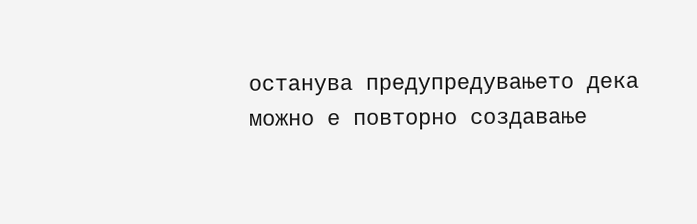останува предупредувањето дека можно е повторно создавање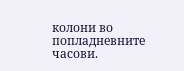колони во попладневните часови.